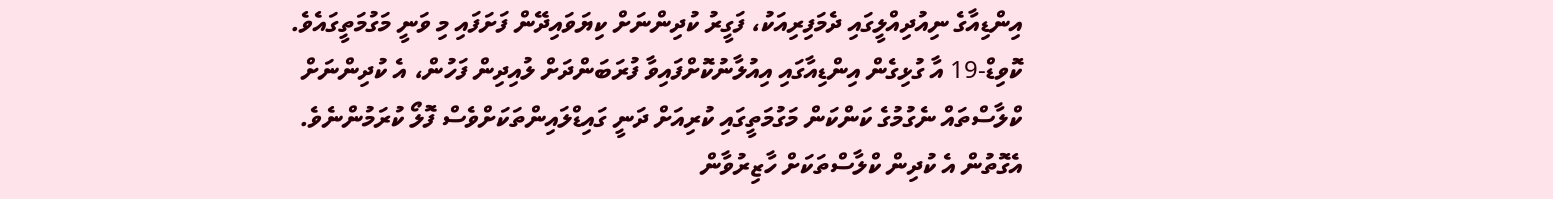އިންޑިއާގެ ނިއުދިއްލީގައި ދެމަފިރިއަކު، ފަގީރު ކުދިންނަށް ކިޔަވައިދޭން ފަށަފައި މި ވަނީ މަގުމަތީގައެވެ. ކޮވިޑް-19 އާ ގުޅިގެން އިންޑިއާގައި އިއުލާނުކޮށްފައިވާ ފުރަބަންދަށް ލުއިދިން ފަހުން، އެ ކުދިންނަށް ކްލާސްތައް ނެގުމުގެ ކަންކަން މަގުމަތީގައި ކުރިއަށް ދަނީ ގައިޑްލައިންތަކަށްވެސް ފޮލޯ ކުރަމުންނެވެ.
އެގޮތުން އެ ކުދިން ކްލާސްތަކަށް ހާޒިރުވާން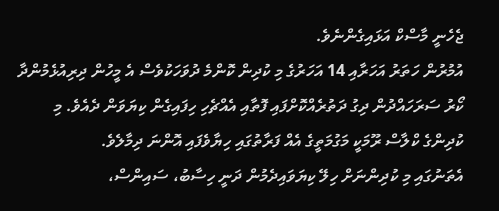ޖެހެނީ މާސްކް އަޅައިގެންނެވެ.
އުމުރުން ހަތަރު އަހަރާއި 14 އަހަރުގެ މި ކުދިން ކޮންމެ ދުވަހަކުވެސް އެ މީހުން ދިރިއުޅެމުންދާ ކޯރު ސަރަހައްދުން ދިގު ދަތުރެއްކޮށްފައި ފޮތާއި އެއްޗެހި ހިފައިގެން ކިޔަވަން ދެއެވެ. މި ކުދިންގެ ކްލާސް ރޫމަކީ މަގުމަތީގެ އެއް ފަރާތުގައި ހިޔާވެފައި އޮންނަ ދިމާލެވެ.
އެތަނުގައި މި ކުދިންނަށް ހިލޭ ކިޔަވައިދެމުން ދަނީ ހިސާބު، ސައިންސް،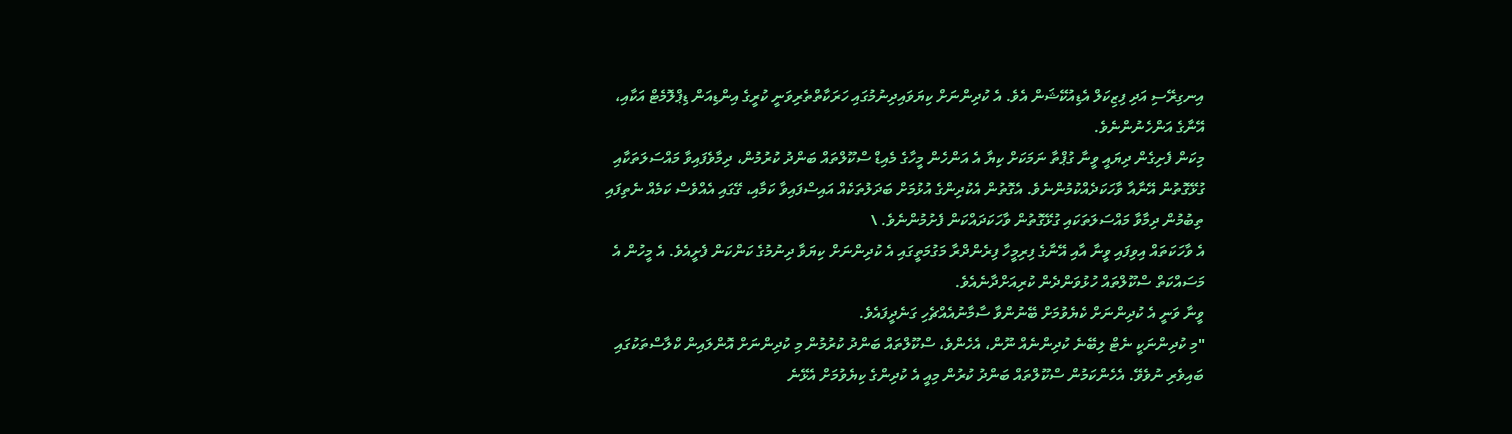އިނގިރޭސި އަދި ފިޒިކަލް އެޑިއުކޭޝަން އެވެ. އެ ކުދިންނަށް ކިޔަވައިދިނުމުގައި ހަރަކާތްތެރިވަނީ ކުރީގެ އިންޑިއަން ޑިޕްލޮމެޓް އަކާއި، އޭނާގެ އަންހެނުންނެވެ.
މިކަން ފެށިގެން ދިޔައީ ވީނާ ގުޕްތާ ނަމަކަށް ކިޔާ އެ އަންހެން މީހާގެ މެއިޑް ސްކޫލްތައް ބަންދު ކުރުމުން، ދިމާވެފައިވާ މައްސަލަތަކާއި ގުޅޭގޮތުން އޭނާއާ ވާހަކަދެއްކުމުންނެވެ. އެގޮތުން އެކުދިންގެ އުޅުމަށް ބަދަލުތަކެއް އައިސްފައިވާ ކަމާއި، ގޭގައި އެއްވެސް ކަމެއް ނެތިފައި ތިބުމުން ދިމާވާ މައްސަލަތަކައި ގުޅޭގޮތުން ވާހަކަދައްކަން ފެށުމުންނެވެ. \
އެ ވާހަކަތައް އިވިފައި ވީނާ އާއި އޭނާގެ ފިރިމީހާ ފިރެންދްރާ މަގުމަތީގައި އެ ކުދިންނަށް ކިޔަވާ ދިނުމުގެ ކަންކަން ފެށީއެވެ. އެ މީހުން އެ މަސައްކަތް ސްކޫލްތައް ހުޅުވަންދެން ކުރިއަށްދާނެއެވެ.
ވީނާ ވަނީ އެ ކުދިންނަށް ކެޔެވުމަށް ބޭނުންވާ ސާމާނުއެއްޗެހި ގަނެދީފައެވެ.
"މި ކުދިންނަކީ ނެޓް ލިބޭނެ ކުދިންނެއް ނޫން، އެހެންވެ، ސްކޫލްތައް ބަންދު ކުރުމުން މި ކުދިންނަށް އޮންލައިން ކްލާސްތަކުގައި ބައިވެރި ނުވެވޭ. އެހެންކަމުން ސްކޫލްތައް ބަންދު ކުރުން މިއީ އެ ކުދިންގެ ކިޔެވުމަށް އެޅޭނެ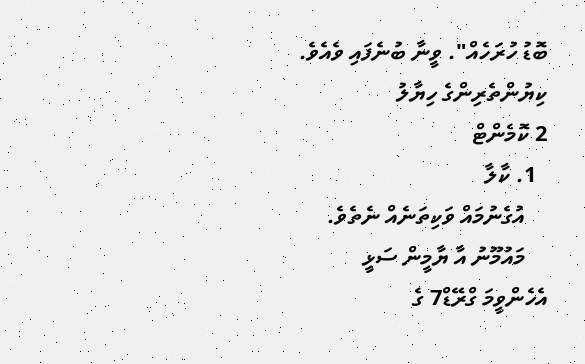ބޮޑު ހުރަހެއް". ވީނާ ބުނެފައި ވެއެވެ.
ކިޔުންތެރިންގެ ހިޔާލު
2 ކޮމެންޓް
  1. ކާލާ
    އުގެނުމައް ވަކިތަނެއް ނެތެވެ.
    މައުމޫނު އާ ޔާމީން ސަޅީ އެހެންވީމަ ގްރޭޑް7 ގެ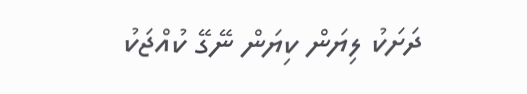ދަށަކު ލިޔަން ކިޔަން ނޭގޭ ކުއްޖަކު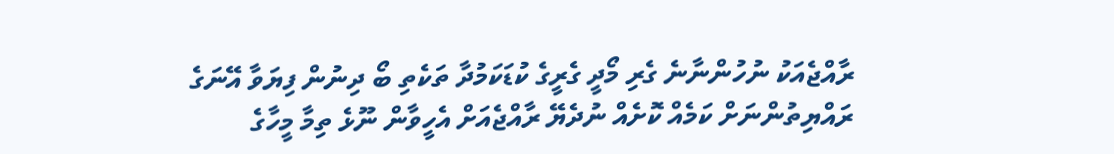ރާއްޖެއަކު ނުހުންނާނެ ގެރި މޯދީ ގެރީގެ ކުޑަކަމުދާ ތަކެތި ބޯ ދިނުން ފިޔަވާ އޭނަގެ ރައްޔިތުންނަށް ކަމެއް ކޮށެއް ނުދެޔޭ ރާއްޖެއަށް އެހީވާން ނޫޅެ ތިމާ މީހާގެ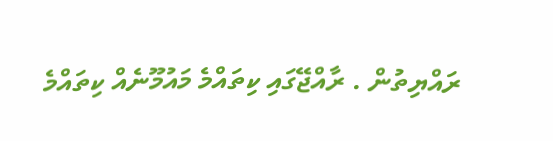ރައްޔިތުން . ރާއްޖޭގައި ކިތައްމެ މައުމޫނެއް ކިތައްމެ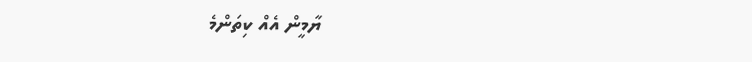ޔާމީން އެއް ކިތަންމެ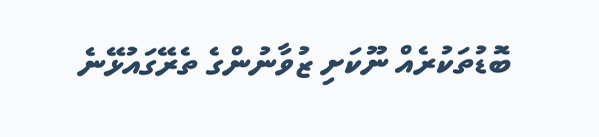ބޮޑުތަކުރެއް ނޫކަށި ޒުވާނުންގެ ތެރޭގައުޅޭނެ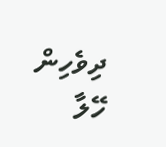ދިވެހިން ހޭލާ